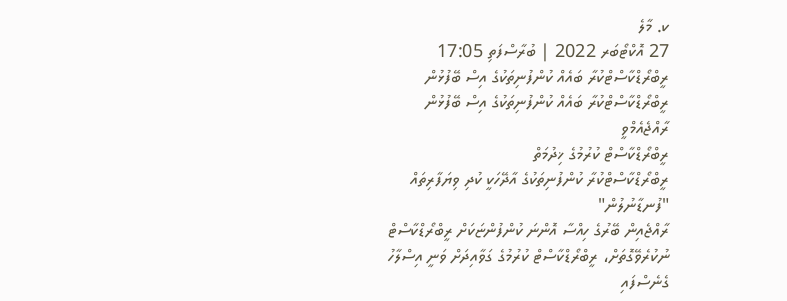ކ. މާލެ
27 އޮކްޓޯބަރ 2022 | ބުރާސްފަތި 17:05
ރީބްރޯޑްކާސްޓްކުރާ ބައެއް ކުންފުނިތަކުގެ އިސް ބޭފުޅުން
ރީބްރޯޑްކާސްޓްކުރާ ބައެއް ކުންފުނިތަކުގެ އިސް ބޭފުޅުން
ރާއްޖެއެމްވީ
ރީބްރޯޑްކާސްޓް ކުރުމުގެ ޚިދުމަތް
ރީބްރޯޑްކާސްޓްކުރާ ކުންފުނިތަކުގެ އާދޭހަކީ ކުދި ވިޔަފާރިތައް "ފުނޑާނުލުން"
ރާއްޖެއިން ބޭރުގެ ހިއްސާ އޮންނަ ކުންފުންޏަކަށް ރީބްރޯޑްކާސްޓް ނުކުރެވޭގޮތަށް، ރީބްރޯޑްކާސްޓް ކުރުމުގެ ގަވާއިދަށް ވަނީ އިސްލާހު ގެނެސްފައި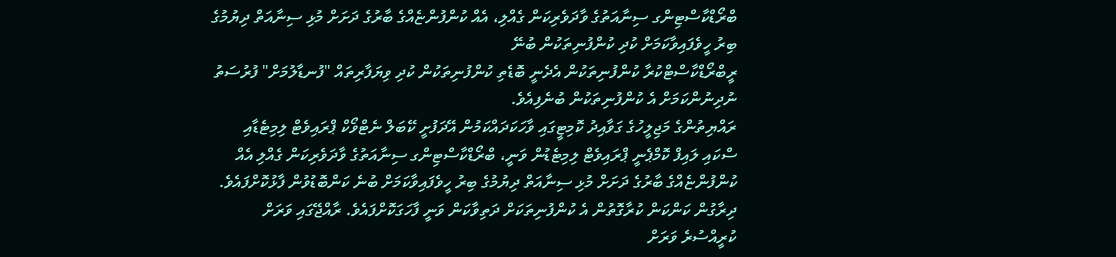ބްރޯޑްކާސްޓިންގ ސިނާއަތުގެ ވާދަވެރިކަން ގެއްލި، އެއް ކުންފުންޏެއްގެ ބާރުގެ ދަށަށް މުޅި ސިނާއަތް ދިޔުމުގެ ބިރު ހީވެފައިވާކަމަށް ކުދި ކުންފުނިތަކުން ބުނޭ
ރީބްރޯޑްކާސްޓްކުރާ ކުންފުނިތަކުން އެދެނީ ބޮޑެތި ކުންފުނިތަކުން ކުދި ވިޔަފާރިތައް "ފުނޑާލުމަށް" ފުރުސަތު ނުދިނުންކަމަށް އެ ކުންފުނިތަކުން ބުނެފިއެވެ.
ރައްޔިތުންގެ މަޖިލީހުގެ ގަވާއިދު ކޮމިޓީގައި ވާހަކަދައްކަމުން އޭދަފުށީ ކޭބަލް ނެޓްވޯކް ޕްރައިވެޓް ލިމިޓެޑާއި ސްކައި ލައިފް ކޮމްޕެނީ ޕްރައިވެޓް ލިމިޓެޑުން ވަނީ، ބްރޯޑްކާސްޓިންގ ސިނާއަތުގެ ވާދަވެރިކަން ގެއްލި އެއް ކުންފުންޏެއްގެ ބާރުގެ ދަށަށް މުޅި ސިނާއަތް ދިޔުމުގެ ބިރު ހީވެފައިވާކަމަށް ބުނެ ކަންބޮޑުވުން ފާޅުކޮށްފައެވެ.
ދިރާގުން ކަންކަން ކުރާގޮތުން އެ ކުންފުނިތަކަށް ދަތިވާކަން ވަނީ ފާހަގަކޮށްފައެވެ. ރާއްޖޭގައި ވަރަށް ކުރީއްސުރެ ވަރަށް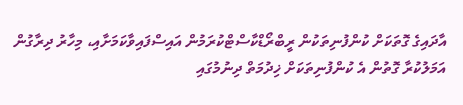އާދައިގެ ގޮތަކަށް ކުންފުނިތަކުން ރީބްރޯޑްކާސްޓްކުރަމުން އައިސްފައިވާކަމަށާއި، މިހާރު ދިރާގުން އަމަލުކުރާ ގޮތުން އެ ކުންފުނިތަކަށް ޚިދުމަތް ދިނުމުގައި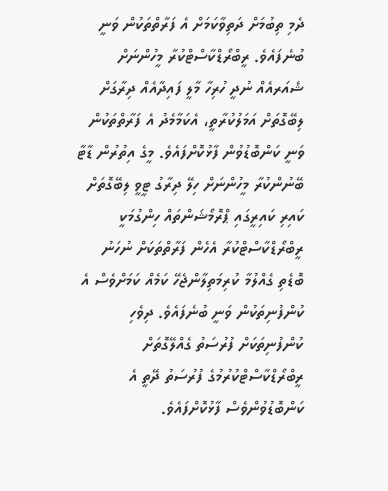ދެމި ތިބުމަށް ދަތިވާކަމަށް އެ ފަރާތްތަކުން ވަނީ ބުނެފައެވެ. ރީބްރޯޑްކާސްޓްކުރާ މީހުންނަށް ޝެއަރއެއް ނުދީ ހުރިހާ މާލީ ފައިދާއެއް ދިރާގަށް ލިބޭގޮތަށް އަމަލުކުރާތީ، އެކަމާމެދު އެ ފަރާތްތަކުން ވަނީ ކަންބޮޑުވުން ފާޅުކޮށްފައެވެ. މީގެ އިތުރުން ޑާޓާ ބޭނުންކުރާ މީހުންނަށް ހިލޭ ދިރާގު ޓީވީ ލިބޭގޮތަށް ކައިރި ކައިރީގައި ޕްރޮމޯޝަންތައް ހިންގުމަކީ ރީބްރޯޑްކާސްޓްކުރާ އެހެން ފަރާތްތަކަށް ނުހަނު ބޮޑެތި ގެއްލުމާ ކުރިމަތިލާންޖެހޭ ކަމެއް ކަމަށްވެސް އެ ކުންފުނިތަކުން ވަނީ ބުނެފައެވެ. ދިވެހި ކުންފުނިތަކަށް ފުރުސަތު ގެއްލޭގޮތަށް ރީބްރޯޑްކާސްޓްކުރުމުގެ ފުރުސަތު ދޭތީ އެ ކަންބޮޑުވުންވެސް ފާޅުކޮށްފައެވެ.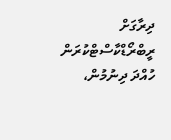ދިރާގަށް ރީބްރޯޑްކާސްޓްކުރަން ހުއްދަ ދިނުމުން،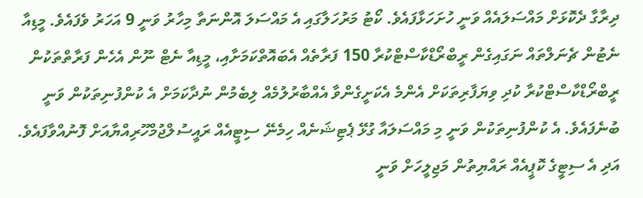ދިރާގާ ދެކޮޅަށް މައްސަލައެއް ވަނީ ހުށަހަޅާފައެވެ. ކޯޓު މަރުހަލާގައި އެ މައްސަލަ އޮންނަތާ މިހާރު ވަނީ 9 އަހަރު ވެފައެވެ. މީޑިއާ ނެޓުން ޗެނަލްތައް ނަގައިގެން ރީބްރޯޑްކާސްޓްކުރާ 150 ފަރާތެއް އެބައޮތްކަމަށާއި، މީޑިއާ ނެޓް ނޫން އެހެން ފަރާތްތަކުން ރީބްރޯޑްކާސްޓްކުރާ ކުދި ވިޔަފާރިތަކަށް އެންމެ އެކަށީގެންވާ އެއްބާރުލުމެއް ލިބެމުން ނުދާކަމަށް އެ ކުންފުނިތަކުން ވަނީ ބުނެފައެވެ. އެ ކުންފުނިތަކުން ވަނީ މި މައްސަލައާ ގުޅޭ ޕެޓިޝަނެއް ހިމެނޭ ސިޓީއެއް ރައީސުލްޖުމްހޫރިއްޔާއަށް ފޮނުއްވާފައެވެ. އަދި އެ ސިޓީގެ ކޮޕީއެއް ރައްޔިތުން މަޖިލީހަށް ވަނީ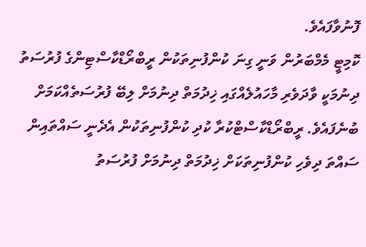ފޮނުވާފައެވެ.
ކޮމިޓީ މެމްބަރުން ވަނީ ގިނަ ކުންފުނިތަކުން ރީބްރޯޑްކާސްޓިންގެ ފުރުސަތު ދިނުމަކީ ވާދަވެރި މާހައުލެއްގައި ޚިދުމަތް ދިނުމަށް ލިބޭ ފުރުސަތެއްކަމަށް ބުނެފައެވެ. ރީބްރޯޑްކާސްޓްކުރާ ކުދި ކުންފުނިތަކުން އެދެނީ ސައްތައިން ސައްތަ ދިވެހި ކުންފުނިތަކަށް ޚިދުމަތް ދިނުމަށް ފުރުސަތު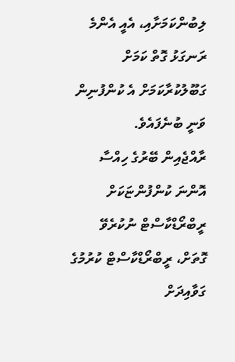ލިބުންކަމަށާއި، އެއީ އެންމެ ރަނގަޅު ގޮތް ކަމަށް ގަބޫލުކުރާކަމަށް އެ ކުންފުނިން ވަނީ ބުނެފައެވެ.
ރާއްޖެއިން ބޭރުގެ ހިއްސާ އޮންނަ ކުންފުންޏަކަށް ރީބްރޯޑްކާސްޓް ނުކުރެވޭ ގޮތަށް، ރީބްރޯޑްކާސްޓް ކުރުމުގެ ގަވާއިދަށް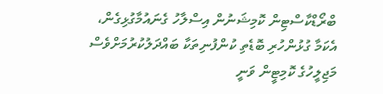ބްރޯޑްކާސްޓިން ކޮމިޝަނުން އިސްލާހު ގެނައުމާގުޅިގެން، އެކަމާ ގުޅުންހުރި ބޮޑެތި ކުންފުނިތަކާ ބައްދަލުކުރުމަށްވެސް މަޖިލީހުގެ ކޮމިޓީން ވަނީ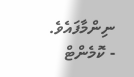ނިންމާފައެވެ.
- ކޮމެންޓް